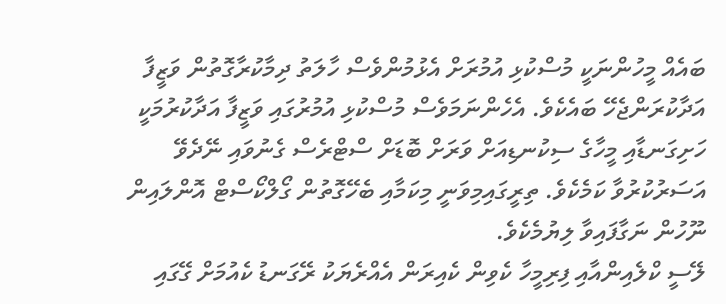ބައެއް މީހުންނަކީ މުސްކުޅި އުމުރަށް އެޅުމުންވެސް ހާލަތު ދިމާކުރާގޮތުން ވަޒީފާ އަދާކުރަންޖެހޭ ބައެކެވެ. އެހެންނަމަވެސް މުސްކުޅި އުމުރުގައި ވަޒީފާ އަދާކުރުމަކީ ހަށިގަނޑާއި މީހާގެ ސިކުނޑިއަށް ވަރަށް ބޮޑަށް ސްޓްރެސް ގެނުވައި ނޭދެވޭ އަސަރުކުރުވާ ކަމެކެވެ. ތިރީގައިމިވަނީ މިކަމާއި ބެހޭގޮތުން ގޯލްކޯސްޓް އޮންލައިން ނޫހުން ނަގާފައިވާ ލިޔުމެކެވެ.
ލޭސީ ކްލެއިންއާއި ފިރިމީހާ ކެވިން ކެއިރަން އެއްރެޔަކު ރޭގަނޑު ކެއުމަށް ގޭގައި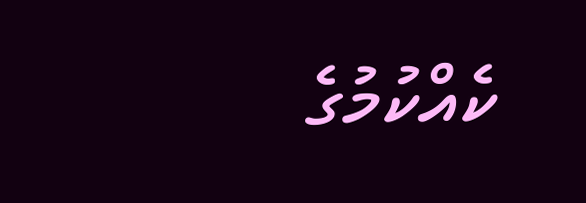ކެއްކުމުގެ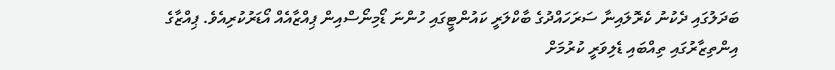ބަދަލުގައި ދެކުނު ކެރޮލައިނާ ސަރަހައްދުގެ ބާކްލަރީ ކައުންޓީގައި ހުންނަ ޑޯމިނޯސްއިން ޕިއްޒާއެއް އޯޑަރުކުރިއެވެ. ޕިއްޒާގެ އިންތިޒާރުގައި ތިއްބައި ޑެލިވަރީ ކުރުމަށް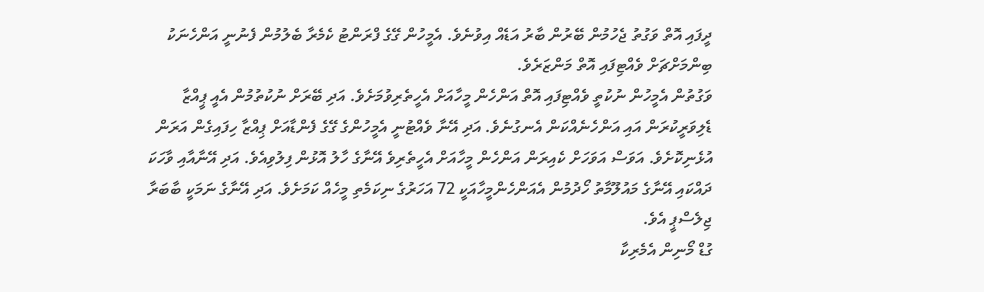ދީފައި އޮތް ވަގުތު ޖެހުމުން ބޭރުން ބާރު އަޑެއް އިވުނެވެ. އެމީހުން ގޭގެ ފްރަންޓު ކެމެރާ ބެލުމުން ފެނުނީ އަންހެނަކު ބިންމަށްޗަށް ވެއްޓިފައި އޮތް މަންޒަރެވެ.
ވަގުތުން އެމީހުން ނުކުތީ ވެއްޓިފައި އޮތް އަންހެން މީހާއަށް އެހީތެރިވުމަށެވެ. އަދި ބޭރަށް ނުކުތުމުން އެއީ ޕީއްޒާ ޑެލިވަރީކުރަން އައި އަންހެނެއްކަން އެނގުނެވެ. އަދި އޭނާ ވެއްޓުނީ އެމީހުންގެ ގޭގެ ފެންޑާއަށް ޕިއްޒާ ހިފައިގެން އަރަން އުޅެނިކޮށެވެ. އަވަސް އަވަހަށް ކެއިރަން އަންހެން މީހާއަށް އެހީތެރިވެ އޭނާގެ ހާލު އޮޅުން ފިލުވިއެވެ. އަދި އޭނާއާއި ވާހަކަ ދައްކައި އޭނާގެ މައުލޫމާތު ހޯދުމުން އެއަންހެންމީހާއަކީ 72 އަހަރުގެ ނިކަމެތި މީހެއް ކަމަށެވެ. އަދި އޭނާގެ ނަމަކީ ބާބަރާ ޖިލެސްޕީ އެވެ.
ގުޑް މޯނިން އެމެރިކާ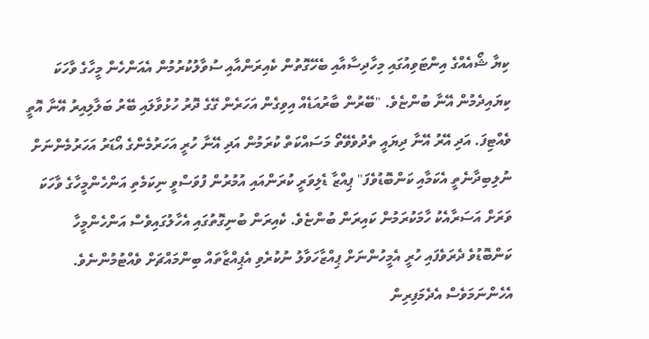ކިޔާ ޝޯއެއްގެ އިންޓަވިއުގައި މިހާދިސާއާއި ބެހޭގޮތުން ކެއިރަންއާއި ސުވާލުކުރުމުން އެއަންހެން މީހާގެ ވާހަކަ ކިޔައިދެމުން އޭނާ ބުންޏެވެ. "ބޭރުން ބާރުއަޑެއް އިވިގެން އަހަރެން ގޭގެ ދޮރު ހުޅުވާލައި ބޭރު ބަލާލިއިރު އޭނާ އޮތީ ވެއްޓިފަ. އަދި އޭރު އޭނާ ދިޔައީ ތެދުވެވޭތޯ މަސައްކަތް ކުރަމުން އަދި އޭނާ ހުރީ އަހަރުމެންގެ އޯޑަރު އަހަރުމެންނަށް ނުލިބިދާނެތީ އެކަމާއި ކަންބޮޑުވެފަ" ޕިއްޒާ ޑެލިވަރީ ކުރަންއައި އުމުރުން ފުވަސްވީ ނިކަމެތި އަންހެންމީހާގެ ވާހަކަ ވަރަށް އަސަރާއެކު ހާމަކުރަމުން ކައިރަން ބުންޏެވެ. ކެއިރަން ބުނިގޮތުގައި އެހާލުގައިވެސް އަންހެންމީހާ ކަންބޮޑުވެ ދެރަވެފައި ހުރީ އެމީހުންނަށް ޕިއްޒާހަވާލު ނުކުރެވި އެޕިއްޒާތައް ބިންމައްޗަށް ވެއްޓުމުންނެވެ. އެހެންނަމަވެސް އެދެމަފިރިން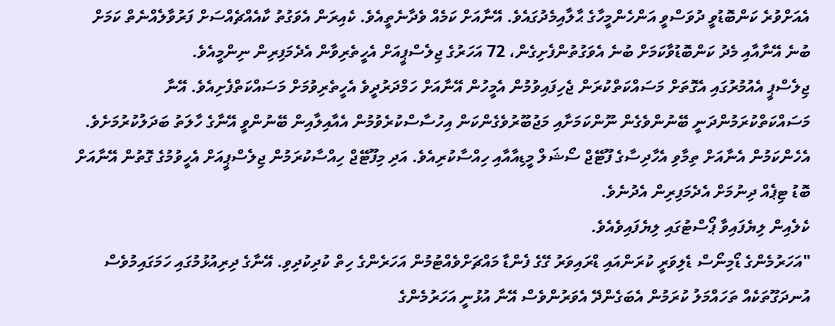އެއަށްވުރެ ކަންބޮޑުވީ ދުވަސްވީ އަންހެންމީހާގެ ޙާލާއިމެދުގައެވެ. އޭނާއަށް ކަމެއް ވެދާނެތީއެވެ. ކެއިރަން އެވަގުތު ކާއެއްޗެއްސަށް ފަރުވާލެއްނެތް ކަމަށް ބުނެ އޭނާއާއި މެދު ކަންބޮޑުވާކަމަށް ބުނެ އެވަގުތުންފެށިގެން، 72 އަހަރުގެ ޖިލެސްޕީއަށް އެހީތެރިވާން އެދެމަފިރިން ނިންމީއެވެ.
ޖިލެސްޕީ އެއުމުރުގައި އެގޮތަށް މަސައްކަތްކުރަން ޖެހިފައިވުމުން އެމީހުން އޭނާއަށް ހަމްދަރުދީވެ އެހީތެރިވުމަށް މަސައްކަތްފެށިއެވެ. އޭނާ މަސައްކަތްކުރަމުންދަނީ ބޭނުންވެގެން ނޫންކަމަށާއި މަޖުބޫރުވެގެންކަން އިހުސާސްކުރެވުމުން އެއާއިލާއިން ބޭނުންވީ އޭނާގެ ހާލަތު ބަދަލުކުރުމަށެވެ. އެހެންކަމުން އެނާއަށް ތިމާވި އެހާދިސާގެ ފޫޓޭޖް ސޯޝަލް މީޑިއާއާއި ހިއްސާކުރިއެވެ. އަދި މިފޫޓޭޖް ހިއްސާކުރަމުން ޖިލެސްޕީއަށް އެހީވުމުގެ ގޮތުން އޭނާއަށް ބޮޑު ޓިޕެއް ދިނުމަށް އެދެމަފިރިން އެދުނެވެ.
ކެލެއިން ލިޔެފައިވާ ޕޯސްޓުގައި ލިޔެފައިވެއެވެ.
"އަހަރުމެންގެ ޑޯމިނޯސް ޑެލިވަރީ ކުރަންއައި ޑްރައިވަރު ގޭގެ ފެންޑާ މައްޗަށްވެއްޓުމުން އަހަރެންގެ ހިތް ކުދިކުދިވި. އޭނާގެ ދިރިއުޅުމުގައި ހަމަގައިމުވެސް އުނދަގޫތަކެއް ތަހައްމަލު ކުރަމުން އެބަގެންދޭ އެވަރުންވެސް އޭނާ އުޅުނީ އަހަރުމެންގެ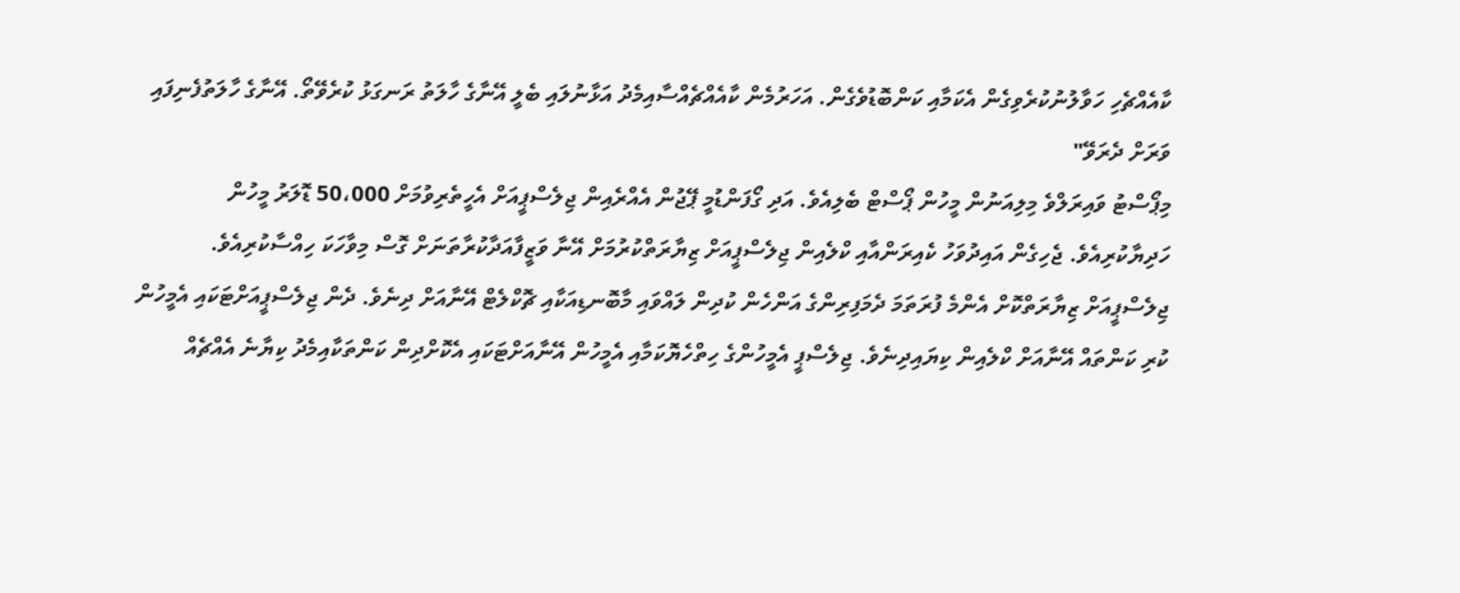ކާއެއްޗެހި ހަވާލުނުކުރެވިގެން އެކަމާއި ކަންބޮޑުވެގެން. އަހަރުމެން ކާއެއްޗެއްސާއިމެދު އަޅާނުލައި ބެލީ އޭނާގެ ހާލަތު ރަނގަޅު ކުރެވޭތޯ. އޭނާގެ ހާލަތުފެނިފައި ވަރަށް ދެރަވޭ"
މިޕޯސްޓު ވައިރަލްވެ މިލިއަނުން މީހުން ޕޯސްޓް ބެލިއެވެ. އަދި ގޯފަންޑުމީ ޕޭޖުން އެއްރެއިން ޖިލެސްޕީއަށް އެހީތެރިވުމަށް 50،000 ޑޮލަރު މީހުން ހަދިޔާކުރިއެވެ. ޖެހިގެން އައިދުވަހު ކެއިރަންއާއި ކްލެއިން ޖިލެސްޕީއަށް ޒިޔާރަތްކުރުމަށް އޭނާ ވަޒީފާއަދާކުރާތަނަށް ގޮސް މިވާހަކަ ހިއްސާކުރިއެވެ.
ޖިލެސްޕީއަށް ޒިޔާރަތްކޮށް އެންމެ ފުރަތަމަ ދެމަފިރިންގެ އަންހެން ކުދިން ލައްވައި މާބޮނޑިއަކާއި ޗޮކްލެޓް އޭނާއަށް ދިނެވެ. ދެން ޖިލެސްޕީއަށްޓަކައި އެމީހުން ކުރި ކަންތައް އޭނާއަށް ކްލެއިން ކިޔައިދިނެވެ. ޖިލެސްޕީ އެމީހުންގެ ހިތްހެޔޮކަމާއި އެމީހުން އޭނާއަށްޓަކައި އެކޮށްދިން ކަންތަކާއިމެދު ކިޔާނެ އެއްޗެއް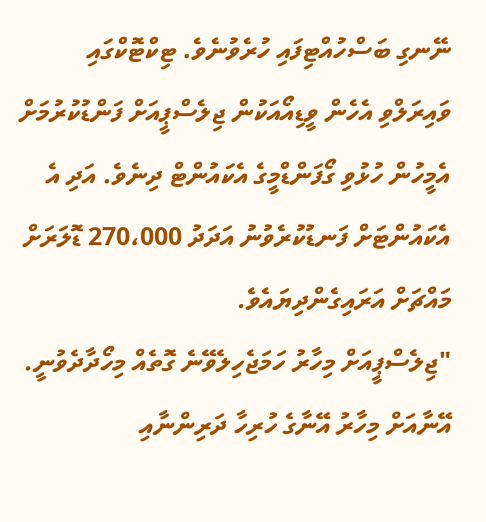ނޭނގި ބަސްހުއްޓިފައި ހުރެވުނެވެ. ޓިކްޓޮކްގައި ވައިރަލްވި އެހެން ވީޑިއޯއަކުން ޖިލެސްޕީއަށް ފަންޑުކުރުމަށް އެމީހުން ހުޅުވި ގޯފަންޑްމީގެ އެކައުންޓް ދިނެވެ. އަދި އެ އެކައުންޓަށް ފަނޑުކުރެވުނު އަދަދު 270،000 ޑޮލަރަށް މައްޗަށް އަރައިގެންދިޔައެވެ.
"ޖިލެސްޕީއަށް މިހާރު ހަމަޖެހިލެވޭނެ ގޮތެއް މިހޯދާދެވުނީ. އޭނާއަށް މިހާރު އޭނާގެ ހުރިހާ ދަރިންނާއި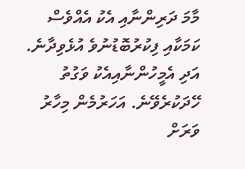މާމަ ދަރިންނާއި އެކު އެއްވެސް ކަމަކާއި ފިކުރުބޮޑުނުވެ އުޅެވިދާނެ. އަދި އެމީހުންނާއިއެކު ވަގުތު ހޭދަކުރެވޭނެ. އަހަރުމެން މިހާރު ވަރަށް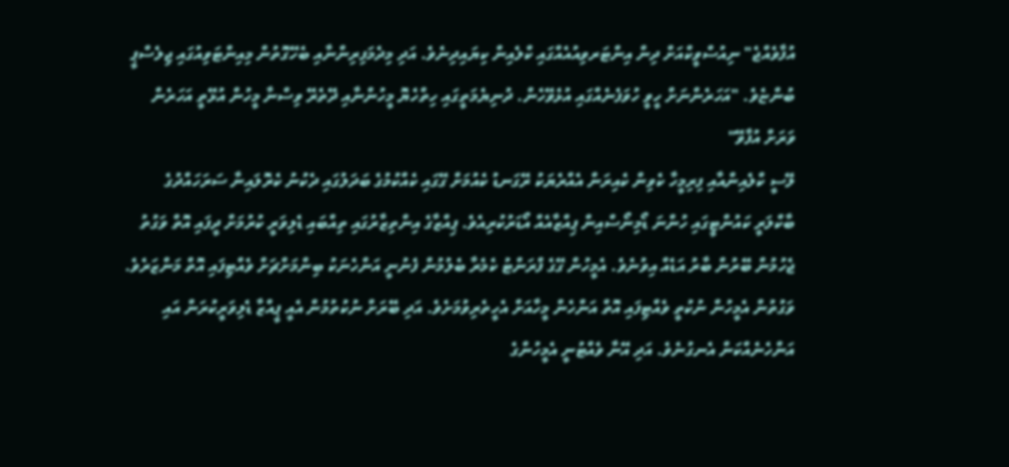އުފާވެއްޖެ" ނިއުސްވީކްއަށް ދިން އިންޓަރވިއުއެއްގައި ކްލެއިން ކިޔައިދިނެވެ. އަދި މިދެމަފިރިންނާއި ބެހޭގޮތުން މިއިންޓަވިއުގައި ޖިލެސްޕީ ބުންޏެވެ. "އަހަރެންނަށް ހީވީ ހުވަފެނެއްގައި އުޅެވޭހެން. ދުނިޔެމަތީގައި ހިތްހެޔޮ މީހުންނާއި ދޭތެރޭ ވިސްނާ މީހުން އުޅޭތީ އަހަރެން ވަރަށް އުފާވޭ"
ލޭސީ ކްލެއިންއާއި ފިރިމީހާ ކެވިން ކެއިރަން އެއްރެޔަކު ރޭގަނޑު ކެއުމަށް ގޭގައި ކެއްކުމުގެ ބަދަލުގައި ދެކުނު ކެރޮލައިނާ ސަރަހައްދުގެ ބާކްލަރީ ކައުންޓީގައި ހުންނަ ޑޯމިނޯސްއިން ޕިއްޒާއެއް އޯޑަރުކުރިއެވެ. ޕިއްޒާގެ އިންތިޒާރުގައި ތިއްބައި ޑެލިވަރީ ކުރުމަށް ދީފައި އޮތް ވަގުތު ޖެހުމުން ބޭރުން ބާރު އަޑެއް އިވުނެވެ. އެމީހުން ގޭގެ ފްރަންޓު ކެމެރާ ބެލުމުން ފެނުނީ އަންހެނަކު ބިންމަށްޗަށް ވެއްޓިފައި އޮތް މަންޒަރެވެ.
ވަގުތުން އެމީހުން ނުކުތީ ވެއްޓިފައި އޮތް އަންހެން މީހާއަށް އެހީތެރިވުމަށެވެ. އަދި ބޭރަށް ނުކުތުމުން އެއީ ޕީއްޒާ ޑެލިވަރީކުރަން އައި އަންހެނެއްކަން އެނގުނެވެ. އަދި އޭނާ ވެއްޓުނީ އެމީހުންގެ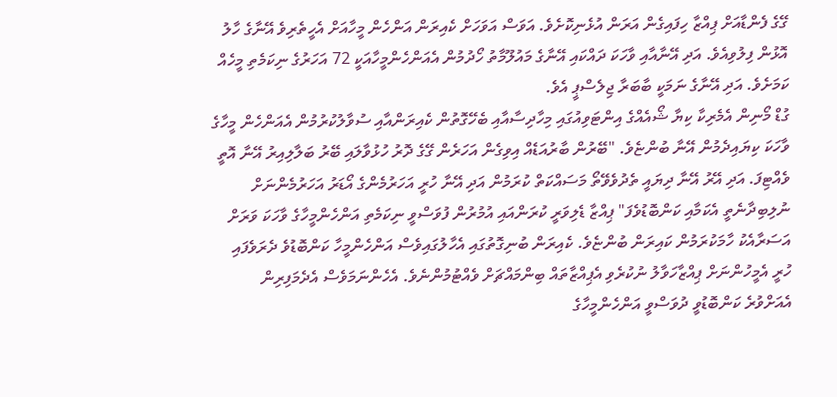ގޭގެ ފެންޑާއަށް ޕިއްޒާ ހިފައިގެން އަރަން އުޅެނިކޮށެވެ. އަވަސް އަވަހަށް ކެއިރަން އަންހެން މީހާއަށް އެހީތެރިވެ އޭނާގެ ހާލު އޮޅުން ފިލުވިއެވެ. އަދި އޭނާއާއި ވާހަކަ ދައްކައި އޭނާގެ މައުލޫމާތު ހޯދުމުން އެއަންހެންމީހާއަކީ 72 އަހަރުގެ ނިކަމެތި މީހެއް ކަމަށެވެ. އަދި އޭނާގެ ނަމަކީ ބާބަރާ ޖިލެސްޕީ އެވެ.
ގުޑް މޯނިން އެމެރިކާ ކިޔާ ޝޯއެއްގެ އިންޓަވިއުގައި މިހާދިސާއާއި ބެހޭގޮތުން ކެއިރަންއާއި ސުވާލުކުރުމުން އެއަންހެން މީހާގެ ވާހަކަ ކިޔައިދެމުން އޭނާ ބުންޏެވެ. "ބޭރުން ބާރުއަޑެއް އިވިގެން އަހަރެން ގޭގެ ދޮރު ހުޅުވާލައި ބޭރު ބަލާލިއިރު އޭނާ އޮތީ ވެއްޓިފަ. އަދި އޭރު އޭނާ ދިޔައީ ތެދުވެވޭތޯ މަސައްކަތް ކުރަމުން އަދި އޭނާ ހުރީ އަހަރުމެންގެ އޯޑަރު އަހަރުމެންނަށް ނުލިބިދާނެތީ އެކަމާއި ކަންބޮޑުވެފަ" ޕިއްޒާ ޑެލިވަރީ ކުރަންއައި އުމުރުން ފުވަސްވީ ނިކަމެތި އަންހެންމީހާގެ ވާހަކަ ވަރަށް އަސަރާއެކު ހާމަކުރަމުން ކައިރަން ބުންޏެވެ. ކެއިރަން ބުނިގޮތުގައި އެހާލުގައިވެސް އަންހެންމީހާ ކަންބޮޑުވެ ދެރަވެފައި ހުރީ އެމީހުންނަށް ޕިއްޒާހަވާލު ނުކުރެވި އެޕިއްޒާތައް ބިންމައްޗަށް ވެއްޓުމުންނެވެ. އެހެންނަމަވެސް އެދެމަފިރިން އެއަށްވުރެ ކަންބޮޑުވީ ދުވަސްވީ އަންހެންމީހާގެ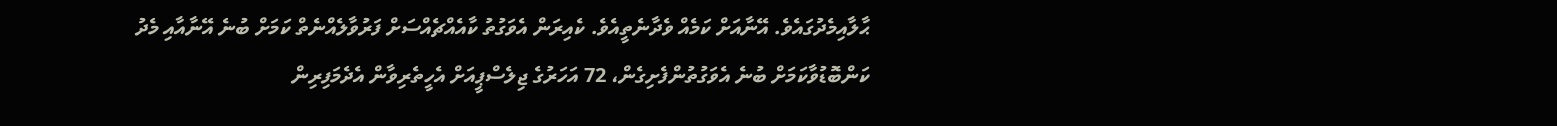ޙާލާއިމެދުގައެވެ. އޭނާއަށް ކަމެއް ވެދާނެތީއެވެ. ކެއިރަން އެވަގުތު ކާއެއްޗެއްސަށް ފަރުވާލެއްނެތް ކަމަށް ބުނެ އޭނާއާއި މެދު ކަންބޮޑުވާކަމަށް ބުނެ އެވަގުތުންފެށިގެން، 72 އަހަރުގެ ޖިލެސްޕީއަށް އެހީތެރިވާން އެދެމަފިރިން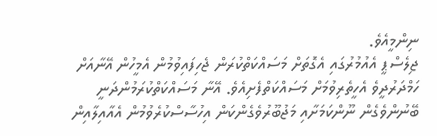ނިންމީއެވެ.
ޖިލެސްޕީ އެއުމުރުގައި އެގޮތަށް މަސައްކަތްކުރަން ޖެހިފައިވުމުން އެމީހުން އޭނާއަށް ހަމްދަރުދީވެ އެހީތެރިވުމަށް މަސައްކަތްފެށިއެވެ. އޭނާ މަސައްކަތްކުރަމުންދަނީ ބޭނުންވެގެން ނޫންކަމަށާއި މަޖުބޫރުވެގެންކަން އިހުސާސްކުރެވުމުން އެއާއިލާއިން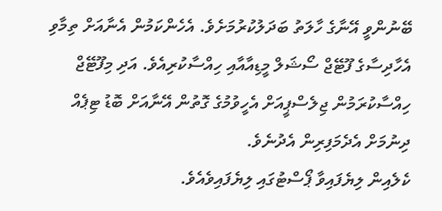ބޭނުންވީ އޭނާގެ ހާލަތު ބަދަލުކުރުމަށެވެ. އެހެންކަމުން އެނާއަށް ތިމާވި އެހާދިސާގެ ފޫޓޭޖް ސޯޝަލް މީޑިއާއާއި ހިއްސާކުރިއެވެ. އަދި މިފޫޓޭޖް ހިއްސާކުރަމުން ޖިލެސްޕީއަށް އެހީވުމުގެ ގޮތުން އޭނާއަށް ބޮޑު ޓިޕެއް ދިނުމަށް އެދެމަފިރިން އެދުނެވެ.
ކެލެއިން ލިޔެފައިވާ ޕޯސްޓުގައި ލިޔެފައިވެއެވެ.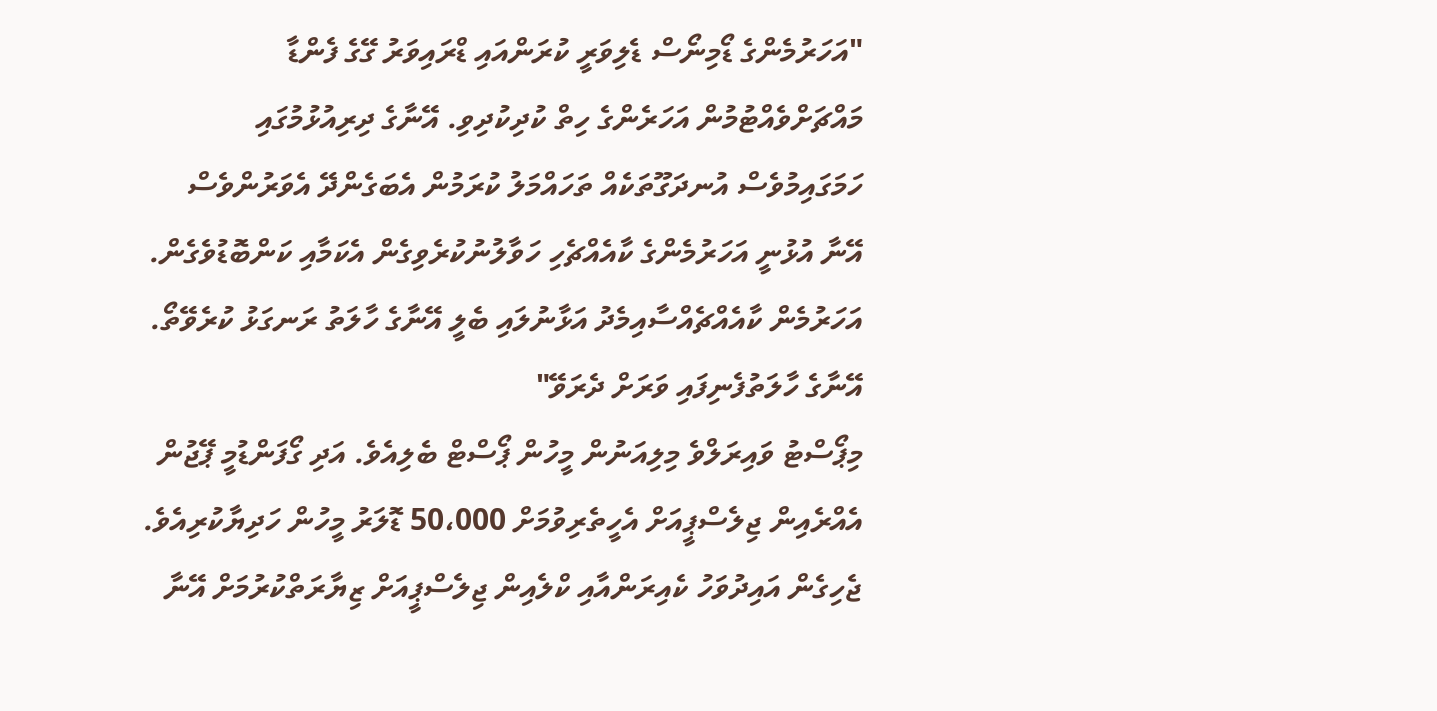"އަހަރުމެންގެ ޑޯމިނޯސް ޑެލިވަރީ ކުރަންއައި ޑްރައިވަރު ގޭގެ ފެންޑާ މައްޗަށްވެއްޓުމުން އަހަރެންގެ ހިތް ކުދިކުދިވި. އޭނާގެ ދިރިއުޅުމުގައި ހަމަގައިމުވެސް އުނދަގޫތަކެއް ތަހައްމަލު ކުރަމުން އެބަގެންދޭ އެވަރުންވެސް އޭނާ އުޅުނީ އަހަރުމެންގެ ކާއެއްޗެހި ހަވާލުނުކުރެވިގެން އެކަމާއި ކަންބޮޑުވެގެން. އަހަރުމެން ކާއެއްޗެއްސާއިމެދު އަޅާނުލައި ބެލީ އޭނާގެ ހާލަތު ރަނގަޅު ކުރެވޭތޯ. އޭނާގެ ހާލަތުފެނިފައި ވަރަށް ދެރަވޭ"
މިޕޯސްޓު ވައިރަލްވެ މިލިއަނުން މީހުން ޕޯސްޓް ބެލިއެވެ. އަދި ގޯފަންޑުމީ ޕޭޖުން އެއްރެއިން ޖިލެސްޕީއަށް އެހީތެރިވުމަށް 50،000 ޑޮލަރު މީހުން ހަދިޔާކުރިއެވެ. ޖެހިގެން އައިދުވަހު ކެއިރަންއާއި ކްލެއިން ޖިލެސްޕީއަށް ޒިޔާރަތްކުރުމަށް އޭނާ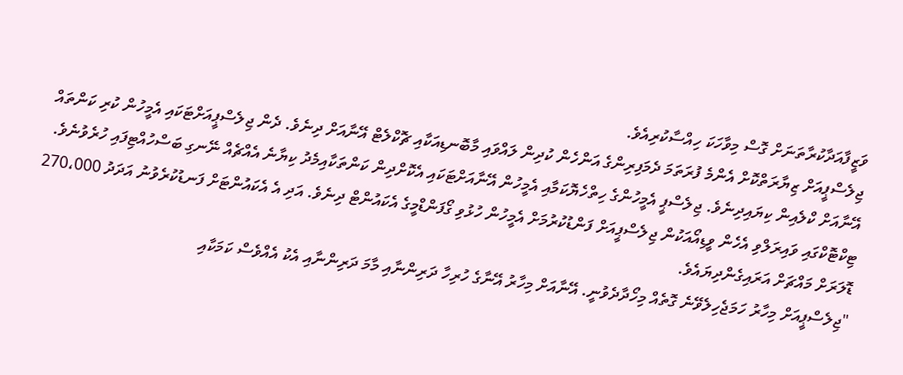ވަޒީފާއަދާކުރާތަނަށް ގޮސް މިވާހަކަ ހިއްސާކުރިއެވެ.
ޖިލެސްޕީއަށް ޒިޔާރަތްކޮށް އެންމެ ފުރަތަމަ ދެމަފިރިންގެ އަންހެން ކުދިން ލައްވައި މާބޮނޑިއަކާއި ޗޮކްލެޓް އޭނާއަށް ދިނެވެ. ދެން ޖިލެސްޕީއަށްޓަކައި އެމީހުން ކުރި ކަންތައް އޭނާއަށް ކްލެއިން ކިޔައިދިނެވެ. ޖިލެސްޕީ އެމީހުންގެ ހިތްހެޔޮކަމާއި އެމީހުން އޭނާއަށްޓަކައި އެކޮށްދިން ކަންތަކާއިމެދު ކިޔާނެ އެއްޗެއް ނޭނގި ބަސްހުއްޓިފައި ހުރެވުނެވެ. ޓިކްޓޮކްގައި ވައިރަލްވި އެހެން ވީޑިއޯއަކުން ޖިލެސްޕީއަށް ފަންޑުކުރުމަށް އެމީހުން ހުޅުވި ގޯފަންޑްމީގެ އެކައުންޓް ދިނެވެ. އަދި އެ އެކައުންޓަށް ފަނޑުކުރެވުނު އަދަދު 270،000 ޑޮލަރަށް މައްޗަށް އަރައިގެންދިޔައެވެ.
"ޖިލެސްޕީއަށް މިހާރު ހަމަޖެހިލެވޭނެ ގޮތެއް މިހޯދާދެވުނީ. އޭނާއަށް މިހާރު އޭނާގެ ހުރިހާ ދަރިންނާއި މާމަ ދަރިންނާއި އެކު އެއްވެސް ކަމަކާއި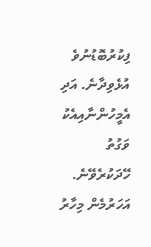ފިކުރުބޮޑުނުވެ އުޅެވިދާނެ. އަދި އެމީހުންނާއިއެކު ވަގުތު ހޭދަކުރެވޭނެ. އަހަރުމެން މިހާރު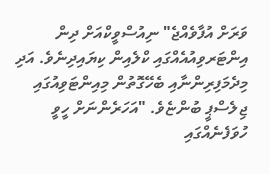ވަރަށް އުފާވެއްޖެ" ނިއުސްވީކްއަށް ދިން އިންޓަރވިއުއެއްގައި ކްލެއިން ކިޔައިދިނެވެ. އަދި މިދެމަފިރިންނާއި ބެހޭގޮތުން މިއިންޓަވިއުގައި ޖިލެސްޕީ ބުންޏެވެ. "އަހަރެންނަށް ހީވީ ހުވަފެނެއްގައި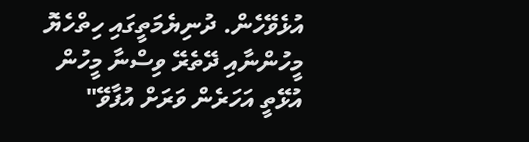އުޅެވޭހެން. ދުނިޔެމަތީގައި ހިތްހެޔޮ މީހުންނާއި ދޭތެރޭ ވިސްނާ މީހުން އުޅޭތީ އަހަރެން ވަރަށް އުފާވޭ"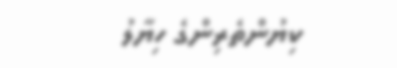ކިޔުންތެރިންގެ ހިޔާލު